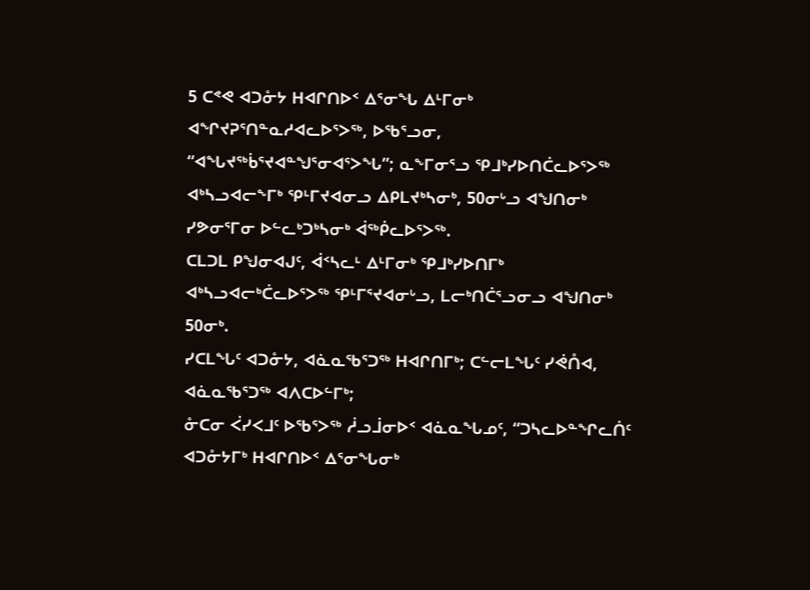5 ᑕᕝᕙ ᐊᑐᓁᔭ ᕼᐊᒋᑎᐅᑉ ᐃᕐᓂᖓ ᐃᒻᒥᓂᒃ ᐊᖏᔪᕈᕐᑎᓐᓇᓱᐊᓚᐅᕐᐳᖅ, ᐅᖃᕐᓗᓂ, “ᐊᖓᔪᖅᑳᕐᔪᐊᓐᖑᕐᓂᐊᕐᐳᖓ”; ᓇᖕᒥᓂᕐᓗ ᕿᒧᒃᓯᐅᑎᑖᓚᐅᕐᐳᖅ ᐊᒃᓴᓗᐊᓕᖕᒥᒃ ᕿᒻᒥᔪᐊᓂᓗ ᐃᑭᒪᔪᒃᓴᓂᒃ, 50ᓂᒡᓗ ᐊᖑᑎᓂᒃ ᓯᕗᓂᕐᒥᓂ ᐅᓪᓚᒃᑐᒃᓴᓂᒃ ᐋᖅᑮᓚᐅᕐᐳᖅ.
ᑕᒪᑐᒪ ᑭᖑᓂᐊᒍᑦ, ᐋᑉᓴᓚᒻ ᐃᒻᒥᓂᒃ ᕿᒧᒃᓯᐅᑎᒥᒃ ᐊᒃᓴᓗᐊᓕᒃᑖᓚᐅᕐᐳᖅ ᕿᒻᒥᕐᔪᐊᓂᒡᓗ, ᒪᓕᒃᑎᑖᕐᓗᓂᓗ ᐊᖑᑎᓂᒃ 50ᓂᒃ.
ᓯᑕᒪᖓᑦ ᐊᑐᓁᔭ, ᐊᓈᓇᖃᕐᑐᖅ ᕼᐊᒋᑎᒥᒃ; ᑕᓪᓕᒪᖓᑦ ᓯᕚᑍᐊ, ᐊᓈᓇᖃᕐᑐᖅ ᐊᐱᑕᐅᓪᒥᒃ;
ᓁᑕᓂ ᐹᓯᐸᒧᑦ ᐅᖃᕐᐳᖅ ᓲᓗᒨᓂᐅᑉ ᐊᓈᓇᖓᓄᑦ, “ᑐᓴᓚᐅᓐᖏᓚᑏᑦ ᐊᑐᓁᔭᒥᒃ ᕼᐊᒋᑎᐅᑉ ᐃᕐᓂᖓᓂᒃ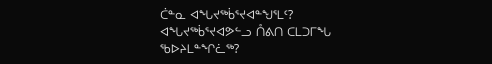ᑖᓐᓇ ᐊᖓᔪᖅᑳᕐᔪᐊᓐᖑᕐᒪᑦ? ᐊᖓᔪᖅᑳᕐᔪᐊᕗᓪᓗ ᑍᕕᑎ ᑕᒪᑐᒥᖓ ᖃᐅᔨᒪᓐᖏᓛᖅ?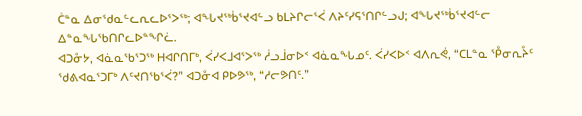ᑖᓐᓇ ᐃᓂᖁᓇᓪᓚᕆᓚᐅᕐᐳᖅ; ᐊᖓᔪᖅᑳᕐᔪᐊᓪᓗ ᑲᒪᔨᒋᓕᕐᐹ ᐱᔨᑦᓯᕋᕐᑎᒋᓪᓗᒍ; ᐊᖓᔪᖅᑳᕐᔪᐊᓪᓕ ᐃᓐᓇᖓᖃᑎᒋᓚᐅᓐᖏᓛ.
ᐊᑐᓁᔭ, ᐊᓈᓇᖃᕐᑐᖅ ᕼᐊᒋᑎᒥᒃ, ᐹᓯᐸᒧᐊᕐᐳᖅ ᓲᓗᒨᓂᐅᑉ ᐊᓈᓇᖓᓄᑦ. ᐹᓯᐸᐅᑉ ᐊᐱᕆᕚ, “ᑕᒪᓐᓇ ᕾᓂᕆᔧᑦ ᖁᕕᐊᓇᕐᑐᒥᒃ ᐱᑦᔪᑎᖃᕐᐹ?” ᐊᑐᓁᐊ ᑭᐅᕗᖅ, “ᓱᓕᕗᑎᑦ.”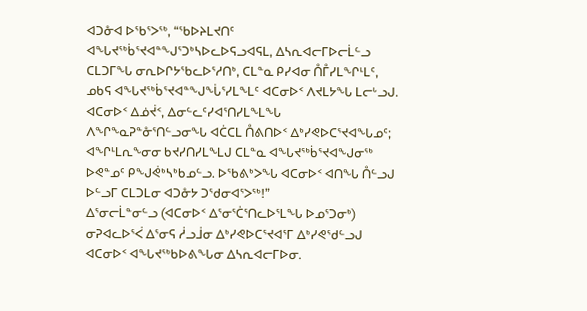ᐊᑐᓁᐊ ᐅᖃᕐᐳᖅ, “ᖃᐅᔨᒪᔪᑎᑦ ᐊᖓᔪᖅᑳᕐᔪᐊᓐᖑᕐᑐᒃᓴᐅᓚᐅᕋᓗᐊᕋᒪ, ᐃᓴᕆᐊᓕᒥᐅᓕᒫᓪᓗ ᑕᒪᑐᒥᖓ ᓂᕆᐅᒋᔭᖃᓚᐅᕐᓱᑎᒃ, ᑕᒪᓐᓇ ᑭᓯᐊᓂ ᑍᒤᓯᒪᖏᒻᒪᑦ, ᓄᑲᕋ ᐊᖓᔪᖅᑳᕐᔪᐊᓐᖑᖔᕐᓯᒪᖕᒪᑦ ᐊᑕᓂᐅᑉ ᐱᔪᒪᔭᖓ ᒪᓕᒡᓗᒍ.
ᐊᑕᓂᐅᑉ ᐃᓅᔫᑉ, ᐃᓂᓪᓚᑦᓯᐊᕐᑎᓯᒪᖕᒪᖓ ᐱᖏᖕᓇᕈᓐᓁᕐᑎᓪᓗᓂᖓ ᐊᑖᑕᒪ ᑍᕕᑎᐅᑉ ᐃᒃᓯᕙᐅᑕᕐᔪᐊᖓᓄᑦ; ᐊᖏᒻᒪᕆᖕᓂᓂ ᑲᔪᓯᑎᓯᒪᖕᒪᒍ ᑕᒪᓐᓇ ᐊᖓᔪᖅᑳᕐᔪᐊᖑᓂᖅ ᐅᕙᓐᓄᑦ ᑭᖑᕚᒃᓴᒃᑲᓄᓪᓗ. ᐅᖃᕕᒃᐳᖓ ᐊᑕᓂᐅᑉ ᐊᑎᖓ ᑍᓪᓗᒍ ᐅᓪᓗᒥ ᑕᒪᑐᒪᓂ ᐊᑐᓁᔭ ᑐᖁᓂᐊᕐᐳᖅ!”
ᐃᕐᓂᓕᒫᓐᓂᓪᓗ (ᐊᑕᓂᐅᑉ ᐃᕐᓂᕐᑖᕐᑎᓚᐅᕐᒪᖓ ᐅᓄᕐᑐᓂᒃ) ᓂᕈᐊᓚᐅᕐᐹ ᐃᕐᓂᕋ ᓲᓗᒨᓂ ᐃᒃᓯᕙᐅᑕᕐᔪᐊᕐᒥ ᐃᒃᓯᕙᖁᓪᓗᒍ ᐊᑕᓂᐅᑉ ᐊᖓᔪᖅᑲᐅᕕᖓᓂ ᐃᓴᕆᐊᓕᒥᐅᓂ.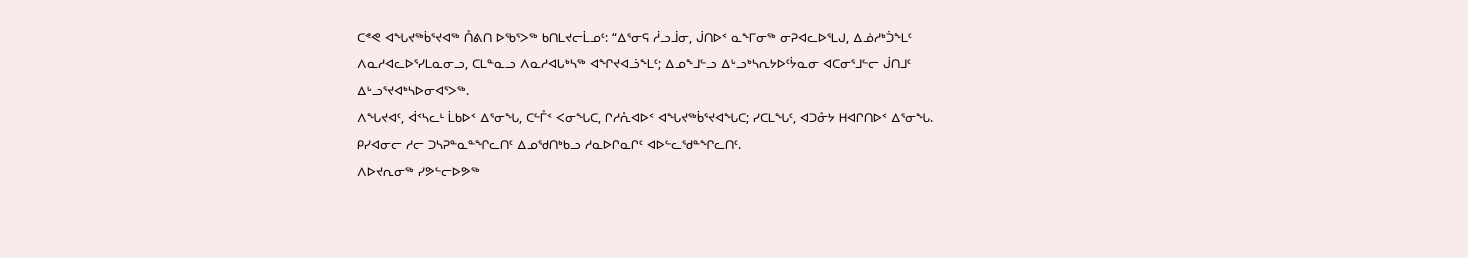ᑕᕝᕙ ᐊᖓᔪᖅᑳᕐᔪᐊᖅ ᑍᕕᑎ ᐅᖃᕐᐳᖅ ᑲᑎᒪᔪᓕᒫᓄᑦ: “ᐃᕐᓂᕋ ᓲᓗᒨᓂ, ᒎᑎᐅᑉ ᓇᖕᒥᓂᖅ ᓂᕈᐊᓚᐅᕐᒪᒍ, ᐃᓅᓱᒃᑑᖕᒪᑦ ᐱᓇᓱᐊᓚᐅᕐᓯᒪᓇᓂᓗ, ᑕᒪᓐᓇᓗ ᐱᓇᓱᐊᒐᒃᓴᖅ ᐊᖏᔪᐊᓘᖕᒪᑦ; ᐃᓄᖕᒧᓪᓗ ᐃᒡᓗᒃᓴᕆᔭᐅᑦᔮᓇᓂ ᐊᑕᓂᕐᒧᓪᓕ ᒎᑎᒧᑦ ᐃᒡᓗᕐᔪᐊᒃᓴᐅᓂᐊᕐᐳᖅ.
ᐱᖓᔪᐊᑦ, ᐋᑉᓴᓚᒻ ᒫᑲᐅᑉ ᐃᕐᓂᖓ, ᑕᓪᒤᑉ ᐸᓂᖓᑕ, ᒋᓱᕅᐊᐅᑉ ᐊᖓᔪᖅᑳᕐᔪᐊᖓᑕ; ᓯᑕᒪᖓᑦ, ᐊᑐᓁᔭ ᕼᐊᒋᑎᐅᑉ ᐃᕐᓂᖓ.
ᑭᓯᐊᓂᓕ ᓱᓕ ᑐᓴᕈᓐᓇᓐᖏᓚᑎᑦ ᐃᓄᖁᑎᒃᑲᓗ ᓱᓇᐅᒋᓇᒋᑦ ᐊᐅᓪᓚᖁᓐᖏᓚᑎᑦ.
ᐱᐅᔪᕆᓂᖅ ᓯᕗᓪᓕᐅᕗᖅ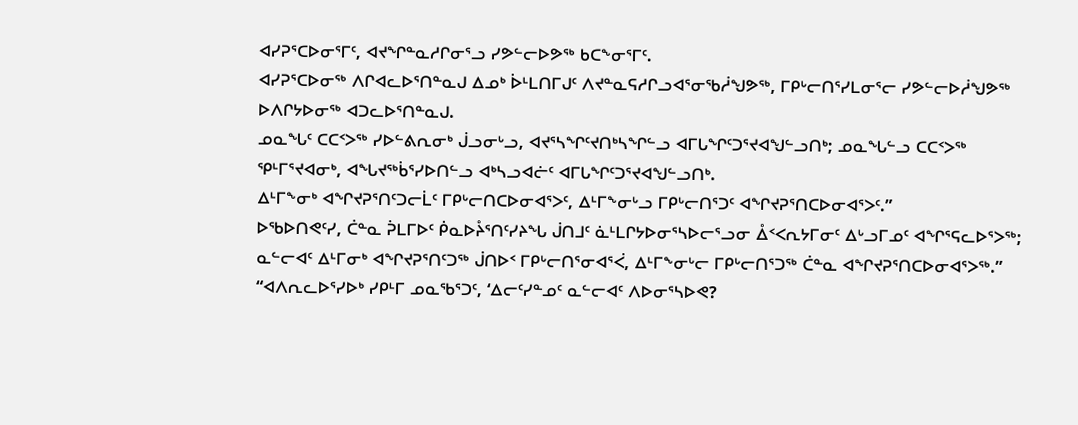ᐊᓯᕈᕐᑕᐅᓂᕐᒥᑦ, ᐊᔪᖏᓐᓇᓱᒋᓂᕐᓗ ᓯᕗᓪᓕᐅᕗᖅ ᑲᑕᖕᓂᕐᒥᑦ.
ᐊᓯᕈᕐᑕᐅᓂᖅ ᐱᒋᐊᓚᐅᕐᑎᓐᓇᒍ ᐃᓄᒃ ᐆᒻᒪᑎᒥᒍᑦ ᐱᔪᓐᓇᕋᓱᒋᓗᐊᕐᓂᖃᓲᖑᕗᖅ, ᒥᑭᒡᓕᑎᕐᓯᒪᓂᕐᓕ ᓯᕗᓪᓕᐅᓲᖑᕗᖅ ᐅᐱᒋᔭᐅᓂᖅ ᐊᑐᓚᐅᕐᑎᓐᓇᒍ.
ᓄᓇᖓᑦ ᑕᑕᑉᐳᖅ ᓯᐅᓪᕕᕆᓂᒃ ᒎᓗᓂᒡᓗ, ᐊᔪᕐᓴᖏᑦᔪᑎᒃᓴᖏᓪᓗ ᐊᒥᒐᖏᑦᑐᕐᔪᐊᖑᓪᓗᑎᒃ; ᓄᓇᖓᓪᓗ ᑕᑕᑉᐳᖅ ᕿᒻᒥᕐᔪᐊᓂᒃ, ᐊᖓᔪᖅᑳᕐᓯᐅᑎᓪᓗ ᐊᒃᓴᓗᐊᓖᑦ ᐊᒥᒐᖏᑦᑐᕐᔪᐊᖑᓪᓗᑎᒃ.
ᐃᒻᒥᖕᓂᒃ ᐊᖏᔪᕈᕐᑎᑦᑐᓕᒫᑦ ᒥᑭᒡᓕᑎᑕᐅᓂᐊᕐᐳᑦ, ᐃᒻᒥᖕᓂᒡᓗ ᒥᑭᒡᓕᑎᕐᑐᑦ ᐊᖏᔪᕈᕐᑎᑕᐅᓂᐊᕐᐳᑦ.”
ᐅᖃᐅᑎᕙᑦᓯ, ᑖᓐᓇ ᕉᒪᒥᐅᑦ ᑮᓇᐅᔧᕐᑎᑦᓯᔨᖓ ᒎᑎᒧᑦ ᓈᒻᒪᒋᔭᐅᓂᕐᓴᐅᓕᕐᓗᓂ ᐂᑉᐸᕆᔭᒥᓂᑦ ᐃᒡᓗᒥᓄᑦ ᐊᖏᕐᕋᓚᐅᕐᐳᖅ; ᓇᓪᓕᐊᑦ ᐃᒻᒥᓂᒃ ᐊᖏᔪᕈᕐᑎᑦᑐᖅ ᒎᑎᐅᑉ ᒥᑭᒡᓕᑎᕐᓂᐊᕐᐹ, ᐃᒻᒥᖕᓂᒡᓕ ᒥᑭᒡᓕᑎᕐᑐᖅ ᑖᓐᓇ ᐊᖏᔪᕈᕐᑎᑕᐅᓂᐊᕐᐳᖅ.”
“ᐊᐱᕆᓚᐅᕐᓯᐅᒃ ᓯᑭᒻᒥ ᓄᓇᖃᕐᑐᑦ, ‘ᐃᓕᑦᓯᓐᓄᑦ ᓇᓪᓕᐊᑦ ᐱᐅᓂᕐᓴᐅᕙ?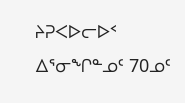ᔨᕈᐸᐅᓕᐅᑉ ᐃᕐᓂᖏᓐᓄᑦ 70ᓄᑦ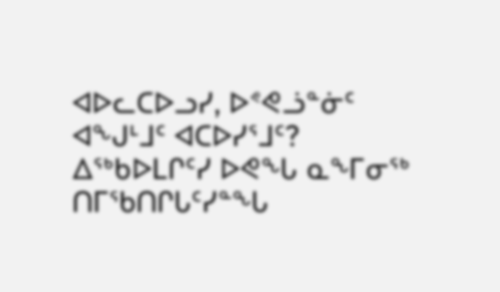ᐊᐅᓚᑕᐅᓗᓯ, ᐅᕝᕙᓘᓐᓃᑦ ᐊᖑᒻᒧᑦ ᐊᑕᐅᓯᕐᒧᑦ? ᐃᖅᑲᐅᒪᒋᑦᓯ ᐅᕙᖓ ᓇᖕᒥᓂᖅ ᑎᒥᖃᑎᒋᒐᑦᓯᓐᖓ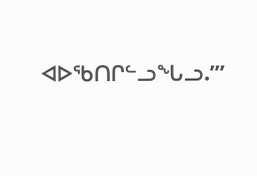ᐊᐅᖃᑎᒋᓪᓗᖓᓗ.’”